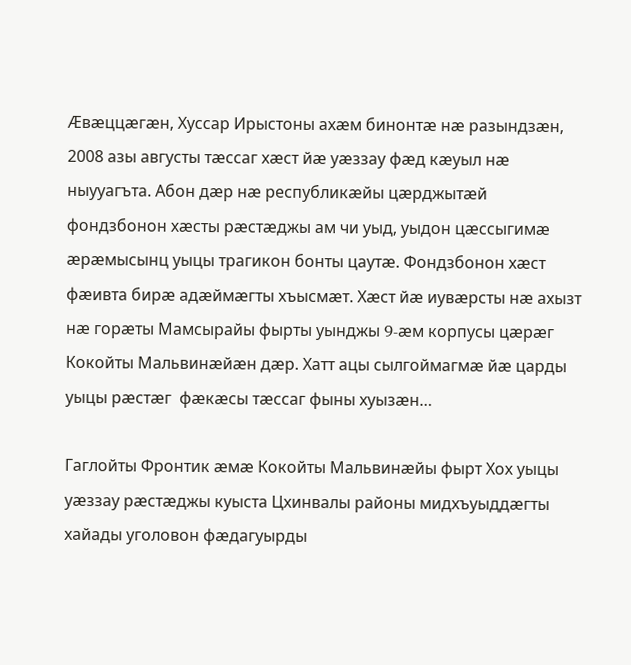Æвæццæгæн, Хуссар Ирыстоны ахæм бинонтæ нæ разындзæн, 2008 азы августы тæссаг хæст йæ уæззау фæд кæуыл нæ ныууагъта. Абон дæр нæ республикæйы цæрджытæй фондзбонон хæсты рæстæджы ам чи уыд, уыдон цæссыгимæ æрæмысынц уыцы трагикон бонты цаутæ. Фондзбонон хæст фæивта бирæ адæймæгты хъысмæт. Хæст йæ иувæрсты нæ ахызт нæ горæты Мамсырайы фырты уынджы 9-æм корпусы цæрæг Кокойты Мальвинæйæн дæр. Хатт ацы сылгоймагмæ йæ царды уыцы рæстæг  фæкæсы тæссаг фыны хуызæн…

Гаглойты Фронтик æмæ Кокойты Мальвинæйы фырт Хох уыцы уæззау рæстæджы куыста Цхинвалы районы мидхъуыддæгты хайады уголовон фæдагуырды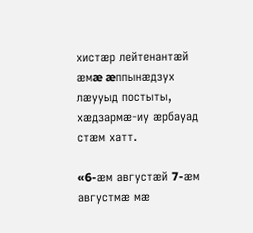хистæр лейтенантæй  æмæ æппынæдзух лæууыд постыты, хæдзармæ-иу æрбауад стæм хатт.

«6-æм августæй 7-æм августмæ мæ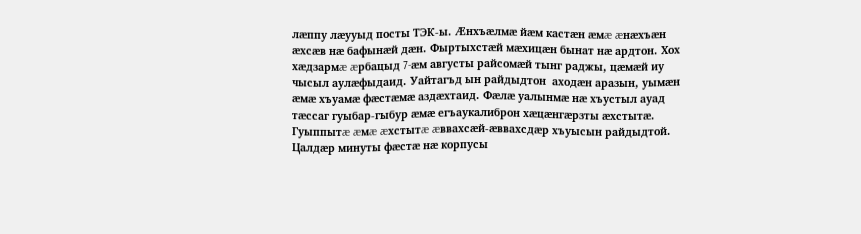лæппу лæууыд посты ТЭК-ы. Æнхъæлмæ йæм кастæн æмæ æнæхъæн æхсæв нæ бафынæй дæн. Фыртыхстæй мæхицæн бынат нæ ардтон. Хох хæдзармæ æрбацыд 7-æм августы райсомæй тынг раджы, цæмæй иу чысыл аулæфыдаид. Уайтагъд ын райдыдтон  аходæн аразын, уымæн æмæ хъуамæ фæстæмæ аздæхтаид. Фæлæ уалынмæ нæ хъустыл ауад тæссаг гуыбар-гыбур æмæ егъаукалиброн хæцæнгæрзты æхстытæ. Гуыппытæ æмæ æхстытæ æввахсæй-æввахсдæр хъуысын райдыдтой. Цалдæр минуты фæстæ нæ корпусы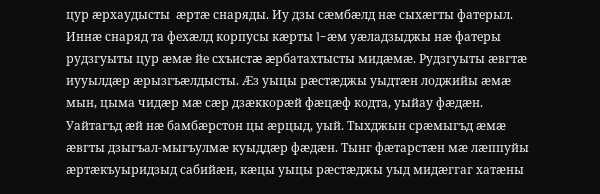цур æрхаудысты  æртæ снаряды. Иу дзы сæмбæлд нæ сыхæгты фатерыл. Иннæ снаряд та фехæлд корпусы кæрты 1-æм уæладзыджы нæ фатеры рудзгуыты цур æмæ йе схъистæ æрбатахтысты мидæмæ. Рудзгуыты æвгтæ иууылдæр æрызгъæлдысты. Æз уыцы рæстæджы уыдтæн лоджийы æмæ мын, цыма чидæр мæ сæр дзæккорæй фæцæф кодта, уыйау фæдæн. Уайтагъд æй нæ бамбæрстон цы æрцыд, уый. Тыхджын срæмыгъд æмæ æвгты дзыгъал-мыгъулмæ куыддæр фæдæн. Тынг фæтарстæн мæ лæппуйы æртæкъуыридзыд сабийæн, кæцы уыцы рæстæджы уыд мидæггаг хатæны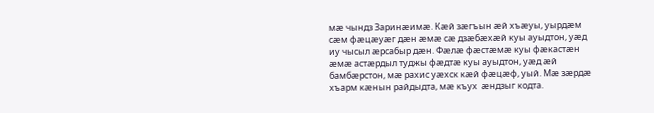мæ чындз Заринæимæ. Кæй зæгъын æй хъæуы, уырдæм сæм фæцæуæг дæн æмæ сæ дзæбæхæй куы ауыдтон, уæд иу чысыл æрсабыр дæн. Фæлæ фæстæмæ куы фæкастæн æмæ астæрдыл туджы фæдтæ куы ауыдтон, уæд æй бамбæрстон, мæ рахис уæхск кæй фæцæф, уый. Мæ зæрдæ хъарм кæнын райдыдта, мæ къух  æндзыг кодта.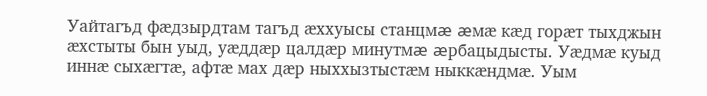Уайтагъд фæдзырдтам тагъд æххуысы станцмæ æмæ кæд горæт тыхджын æхстыты бын уыд, уæддæр цалдæр минутмæ æрбацыдысты. Уæдмæ куыд иннæ сыхæгтæ, афтæ мах дæр ныххызтыстæм ныккæндмæ. Уым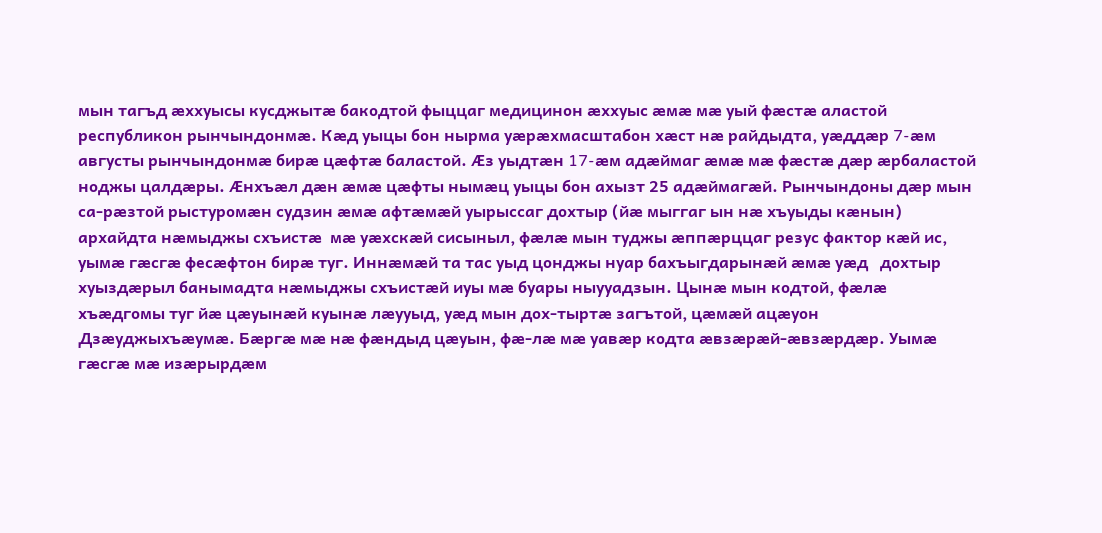мын тагъд æххуысы кусджытæ бакодтой фыццаг медицинон æххуыс æмæ мæ уый фæстæ аластой республикон рынчындонмæ. Кæд уыцы бон нырма уæрæхмасштабон хæст нæ райдыдта, уæддæр 7-æм августы рынчындонмæ бирæ цæфтæ баластой. Æз уыдтæн 17-æм адæймаг æмæ мæ фæстæ дæр æрбаластой ноджы цалдæры. Æнхъæл дæн æмæ цæфты нымæц уыцы бон ахызт 25 адæймагæй. Рынчындоны дæр мын са-рæзтой рыстуромæн судзин æмæ афтæмæй уырыссаг дохтыр (йæ мыггаг ын нæ хъуыды кæнын) архайдта нæмыджы схъистæ  мæ уæхскæй сисыныл, фæлæ мын туджы æппæрццаг резус фактор кæй ис, уымæ гæсгæ фесæфтон бирæ туг. Иннæмæй та тас уыд цонджы нуар бахъыгдарынæй æмæ уæд   дохтыр хуыздæрыл банымадта нæмыджы схъистæй иуы мæ буары ныууадзын. Цынæ мын кодтой, фæлæ  хъæдгомы туг йæ цæуынæй куынæ лæууыд, уæд мын дох-тыртæ загътой, цæмæй ацæуон Дзæуджыхъæумæ. Бæргæ мæ нæ фæндыд цæуын, фæ-лæ мæ уавæр кодта æвзæрæй-æвзæрдæр. Уымæ гæсгæ мæ изæрырдæм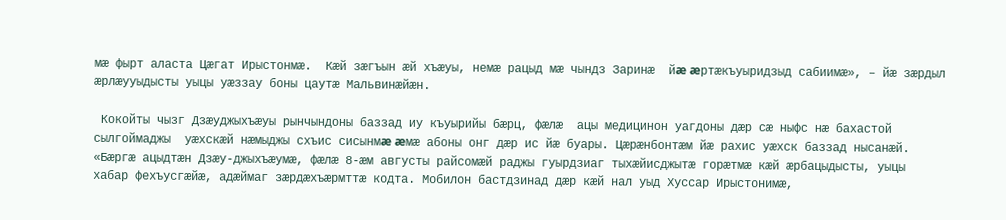мæ фырт аласта Цæгат Ирыстонмæ.  Кæй зæгъын æй хъæуы, немæ рацыд мæ чындз Заринæ  йæ æртæкъуыридзыд сабиимæ», – йæ зæрдыл æрлæууыдысты уыцы уæззау боны цаутæ Мальвинæйæн.

 Кокойты чызг Дзæуджыхъæуы рынчындоны баззад иу къуырийы бæрц, фæлæ  ацы медицинон уагдоны дæр сæ ныфс нæ бахастой сылгоймаджы  уæхскæй нæмыджы схъис сисынмæ æмæ абоны онг дæр ис йæ буары. Цæрæнбонтæм йæ рахис уæхск баззад нысанæй. «Бæргæ ацыдтæн Дзæу-джыхъæумæ, фæлæ 8-æм августы райсомæй раджы гуырдзиаг тыхæйисджытæ горæтмæ кæй æрбацыдысты, уыцы хабар фехъусгæйæ, адæймаг зæрдæхъæрмттæ кодта. Мобилон бастдзинад дæр кæй нал уыд Хуссар Ирыстонимæ,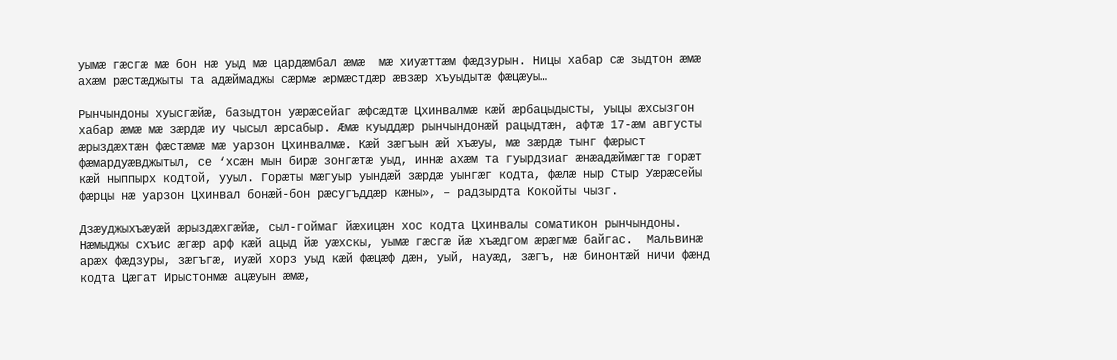уымæ гæсгæ мæ бон нæ уыд мæ цардæмбал æмæ  мæ хиуæттæм фæдзурын. Ницы хабар сæ зыдтон æмæ ахæм рæстæджыты та адæймаджы сæрмæ æрмæстдæр æвзæр хъуыдытæ фæцæуы…

Рынчындоны хуысгæйæ, базыдтон уæрæсейаг æфсæдтæ Цхинвалмæ кæй æрбацыдысты, уыцы æхсызгон хабар æмæ мæ зæрдæ иу чысыл æрсабыр. Æмæ куыддæр рынчындонæй рацыдтæн, афтæ 17-æм августы æрыздæхтæн фæстæмæ мæ уарзон Цхинвалмæ. Кæй зæгъын æй хъæуы, мæ зæрдæ тынг фæрыст фæмардуæвджытыл, се ‘хсæн мын бирæ зонгæтæ уыд, иннæ ахæм та гуырдзиаг æнæадæймæгтæ горæт кæй ныппырх кодтой, ууыл. Горæты мæгуыр уындæй зæрдæ уынгæг кодта, фæлæ ныр Стыр Уæрæсейы фæрцы нæ уарзон Цхинвал бонæй-бон рæсугъддæр кæны», – радзырдта Кокойты чызг.

Дзæуджыхъæуæй æрыздæхгæйæ, сыл-гоймаг йæхицæн хос кодта Цхинвалы соматикон рынчындоны. Нæмыджы схъис æгæр арф кæй ацыд йæ уæхскы, уымæ гæсгæ йæ хъæдгом æрæгмæ байгас.  Мальвинæ арæх фæдзуры, зæгъгæ, иуæй хорз уыд кæй фæцæф дæн, уый, науæд, зæгъ, нæ бинонтæй ничи фæнд кодта Цæгат Ирыстонмæ ацæуын æмæ,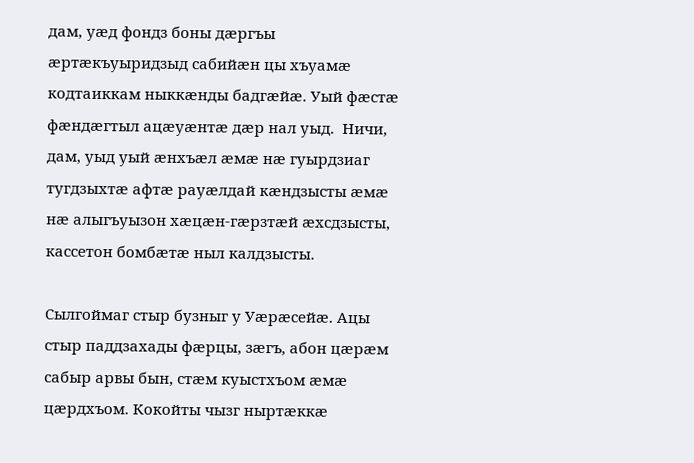дам, уæд фондз боны дæргъы æртæкъуыридзыд сабийæн цы хъуамæ кодтаиккам ныккæнды бадгæйæ. Уый фæстæ фæндæгтыл ацæуæнтæ дæр нал уыд.  Ничи, дам, уыд уый æнхъæл æмæ нæ гуырдзиаг тугдзыхтæ афтæ рауæлдай кæндзысты æмæ нæ алыгъуызон хæцæн-гæрзтæй æхсдзысты, кассетон бомбæтæ ныл калдзысты.

Сылгоймаг стыр бузныг у Уæрæсейæ. Ацы стыр паддзахады фæрцы, зæгъ, абон цæрæм сабыр арвы бын, стæм куыстхъом æмæ цæрдхъом. Кокойты чызг ныртæккæ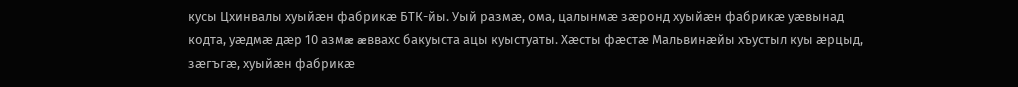кусы Цхинвалы хуыйæн фабрикæ БТК-йы. Уый размæ, ома, цалынмæ зæронд хуыйæн фабрикæ уæвынад кодта, уæдмæ дæр 10 азмæ æввахс бакуыста ацы куыстуаты. Хæсты фæстæ Мальвинæйы хъустыл куы æрцыд, зæгъгæ, хуыйæн фабрикæ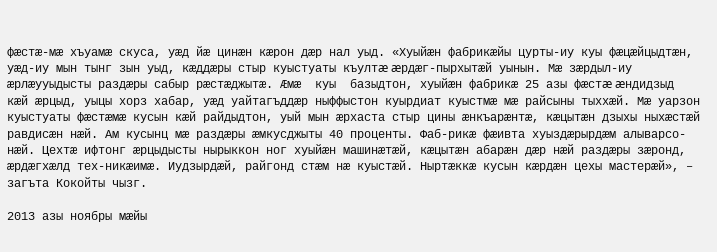фæстæ-мæ хъуамæ скуса, уæд йæ цинæн кæрон дæр нал уыд. «Хуыйæн фабрикæйы цурты-иу куы фæцæйцыдтæн, уæд-иу мын тынг зын уыд, кæддæры стыр куыстуаты къултæ æрдæг-пырхытæй уынын. Мæ зæрдыл-иу æрлæууыдысты раздæры сабыр рæстæджытæ. Æмæ  куы  базыдтон, хуыйæн фабрикæ 25 азы фæстæ æндидзыд кæй æрцыд, уыцы хорз хабар, уæд уайтагъддæр ныффыстон куырдиат куыстмæ мæ райсыны тыххæй. Мæ уарзон куыстуаты фæстæмæ кусын кæй райдыдтон, уый мын æрхаста стыр цины æнкъарæнтæ, кæцытæн дзыхы ныхæстæй равдисæн нæй. Ам кусынц мæ раздæры æмкусджыты 40 проценты. Фаб-рикæ фæивта хуыздæрырдæм алыварсо-нæй. Цехтæ ифтонг æрцыдысты нырыккон ног хуыйæн машинæтæй, кæцытæн абарæн дæр нæй раздæры зæронд, æрдæгхæлд тех-никæимæ. Иудзырдæй, райгонд стæм нæ куыстæй. Ныртæккæ кусын кæрдæн цехы мастерæй», – загъта Кокойты чызг.

2013 азы ноябры мæйы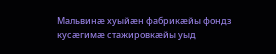Мальвинæ хуыйæн фабрикæйы фондз кусæгимæ стажировкæйы уыд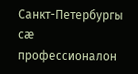Санкт-Петербургы сæ профессионалон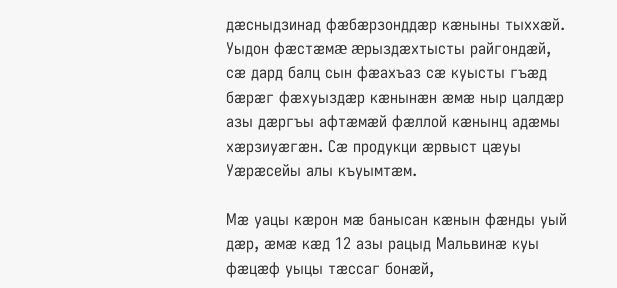дæсныдзинад фæбæрзонддæр кæныны тыххæй. Уыдон фæстæмæ æрыздæхтысты райгондæй, сæ дард балц сын фæахъаз сæ куысты гъæд бæрæг фæхуыздæр кæнынæн æмæ ныр цалдæр азы дæргъы афтæмæй фæллой кæнынц адæмы хæрзиуæгæн. Сæ продукци æрвыст цæуы Уæрæсейы алы къуымтæм.

Мæ уацы кæрон мæ банысан кæнын фæнды уый дæр, æмæ кæд 12 азы рацыд Мальвинæ куы фæцæф уыцы тæссаг бонæй,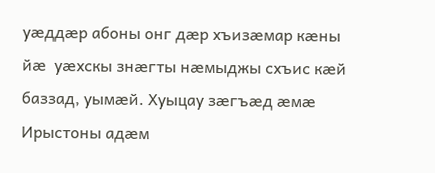уæддæр абоны онг дæр хъизæмар кæны  йæ  уæхскы знæгты нæмыджы схъис кæй баззад, уымæй. Хуыцау зæгъæд æмæ Ирыстоны адæм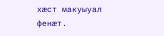хæст макуыуал фенæт.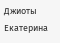Джиоты Екатерина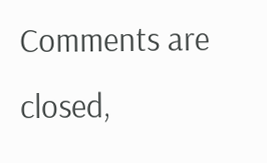Comments are closed,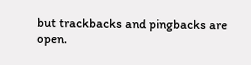but trackbacks and pingbacks are open.